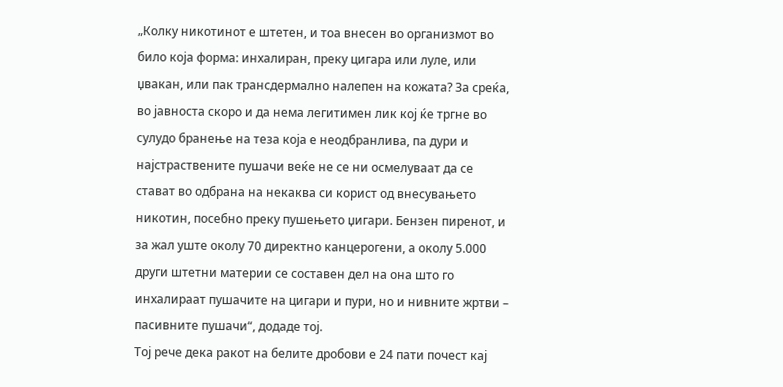„Колку никотинот е штетен, и тоа внесен во организмот во било која форма: инхалиран, преку цигара или луле, или џвакан, или пак трансдермално налепен на кожата? За среќа, во јавноста скоро и да нема легитимен лик кој ќе тргне во сулудо бранење на теза која е неодбранлива, па дури и најстраствените пушачи веќе не се ни осмелуваат да се стават во одбрана на некаква си корист од внесувањето никотин, посебно преку пушењето џигари. Бензен пиренот, и за жал уште околу 70 директно канцерогени, а околу 5.000 други штетни материи се составен дел на она што го инхалираат пушачите на цигари и пури, но и нивните жртви – пасивните пушачи“, додаде тој.
Тој рече дека ракот на белите дробови е 24 пати почест кај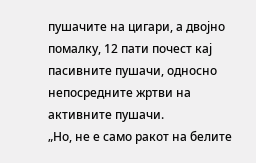пушачите на цигари, а двојно помалку, 12 пати почест кај пасивните пушачи, односно непосредните жртви на активните пушачи.
„Но, не е само ракот на белите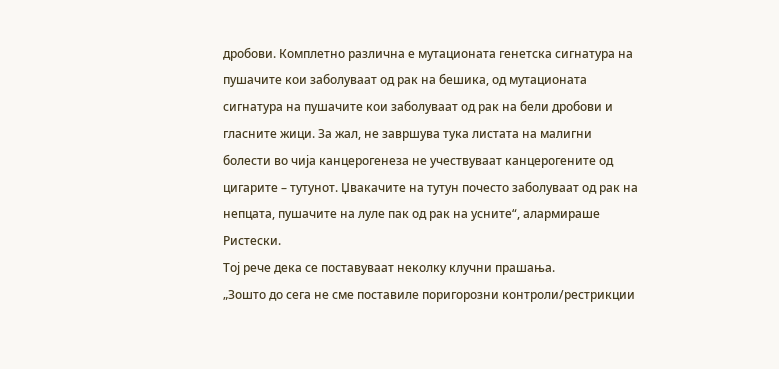дробови. Комплетно различна е мутационата генетска сигнатура на пушачите кои заболуваат од рак на бешика, од мутационата сигнатура на пушачите кои заболуваат од рак на бели дробови и гласните жици. За жал, не завршува тука листата на малигни болести во чија канцерогенеза не учествуваат канцерогените од цигарите – тутунот. Џвакачите на тутун почесто заболуваат од рак на непцата, пушачите на луле пак од рак на усните“, алармираше Ристески.
Тој рече дека се поставуваат неколку клучни прашања.
„Зошто до сега не сме поставиле поригорозни контроли/рестрикции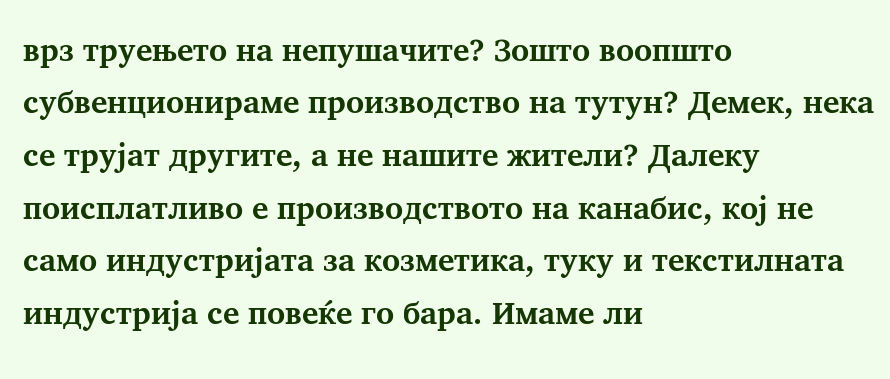врз труењето на непушачите? Зошто воопшто субвенционираме производство на тутун? Демек, нека се трујат другите, а не нашите жители? Далеку поисплатливо е производството на канабис, кој не само индустријата за козметика, туку и текстилната индустрија се повеќе го бара. Имаме ли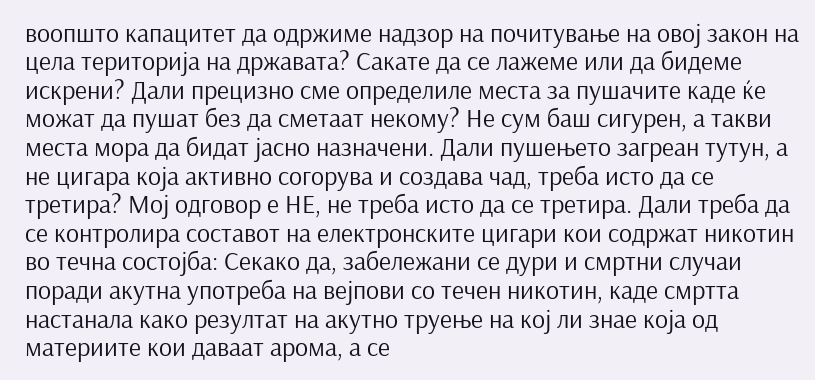воопшто капацитет да одржиме надзор на почитување на овој закон на цела територија на државата? Сакате да се лажеме или да бидеме искрени? Дали прецизно сме определиле места за пушачите каде ќе можат да пушат без да сметаат некому? Не сум баш сигурен, а такви места мора да бидат јасно назначени. Дали пушењето загреан тутун, а не цигара која активно согорува и создава чад, треба исто да се третира? Мој одговор е НЕ, не треба исто да се третира. Дали треба да се контролира составот на електронските цигари кои содржат никотин во течна состојба: Секако да, забележани се дури и смртни случаи поради акутна употреба на вејпови со течен никотин, каде смртта настанала како резултат на акутно труење на кој ли знае која од материите кои даваат арома, а се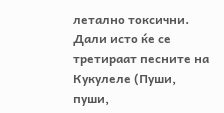летално токсични. Дали исто ќе се третираат песните на Кукулеле (Пуши, пуши,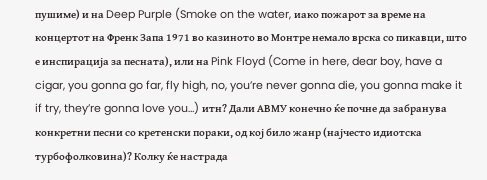пушиме) и на Deep Purple (Smoke on the water, иако пожарот за време на концертот на Френк Запа 1971 во казиното во Монтре немало врска со пикавци, што е инспирација за песната), или на Pink Floyd (Come in here, dear boy, have a cigar, you gonna go far, fly high, no, you’re never gonna die, you gonna make it if try, they’re gonna love you…) итн? Дали АВМУ конечно ќе почне да забранува конкретни песни со кретенски пораки, од кој било жанр (најчесто идиотска турбофолковина)? Колку ќе настрада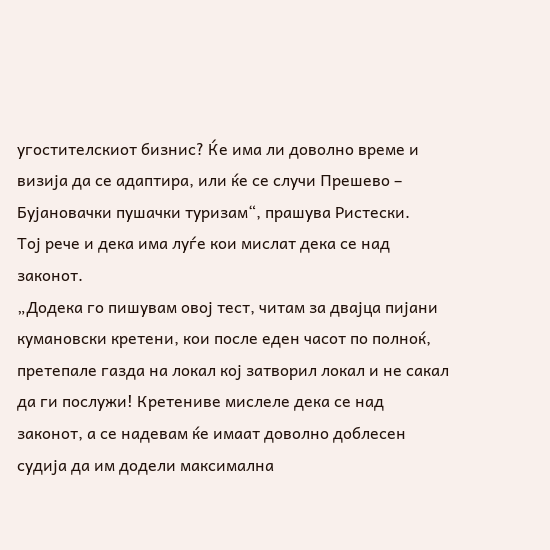угостителскиот бизнис? Ќе има ли доволно време и визија да се адаптира, или ќе се случи Прешево – Бујановачки пушачки туризам“, прашува Ристески.
Тој рече и дека има луѓе кои мислат дека се над законот.
„Додека го пишувам овој тест, читам за двајца пијани кумановски кретени, кои после еден часот по полноќ, претепале газда на локал кој затворил локал и не сакал да ги послужи! Кретениве мислеле дека се над законот, а се надевам ќе имаат доволно доблесен судија да им додели максимална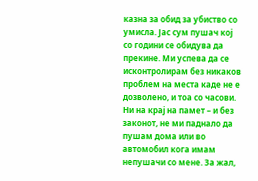казна за обид за убиство со умисла. Јас сум пушач кој со години се обидува да прекине. Ми успева да се исконтролирам без никаков проблем на места каде не е дозволено, и тоа со часови. Ни на крај на памет – и без законот, не ми паднало да пушам дома или во автомобил кога имам непушачи со мене. За жал,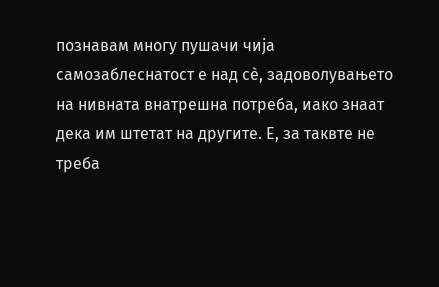познавам многу пушачи чија самозаблеснатост е над сѐ, задоволувањето на нивната внатрешна потреба, иако знаат дека им штетат на другите. Е, за таквте не треба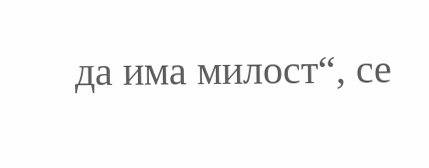да има милост“, се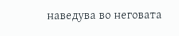наведува во неговата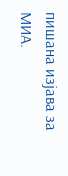пишана изјава за МИА.